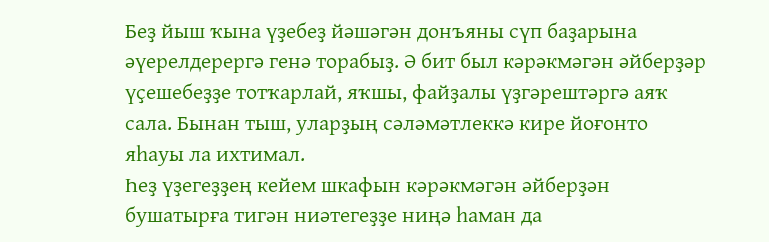Беҙ йыш ҡына үҙебеҙ йәшәгән донъяны сүп баҙарына әүерелдерергә генә торабыҙ. Ә бит был кәрәкмәгән әйберҙәр үҫешебеҙҙе тотҡарлай, яҡшы, файҙалы үҙгәрештәргә аяҡ сала. Бынан тыш, уларҙың сәләмәтлеккә кире йоғонто яһауы ла ихтимал.
Һеҙ үҙегеҙҙең кейем шкафын кәрәкмәгән әйберҙән бушатырға тигән ниәтегеҙҙе ниңә һаман да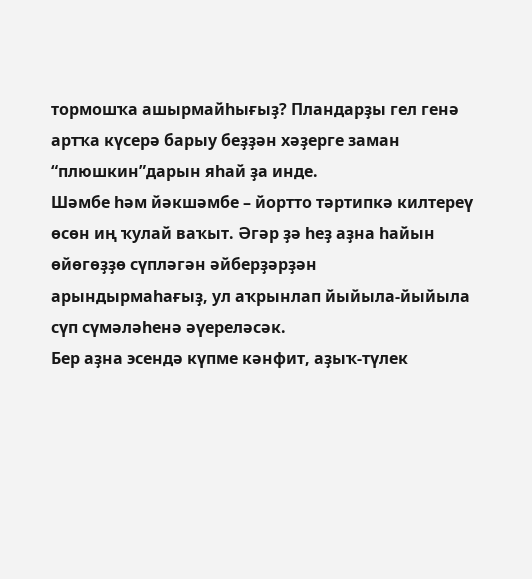тормошҡа ашырмайһығыҙ? Пландарҙы гел генә артҡа күсерә барыу беҙҙән хәҙерге заман “плюшкин”дарын яһай ҙа инде.
Шәмбе һәм йәкшәмбе – йортто тәртипкә килтереү өсөн иң ҡулай ваҡыт. Әгәр ҙә һеҙ аҙна һайын өйөгөҙҙө сүпләгән әйберҙәрҙән арындырмаһағыҙ, ул аҡрынлап йыйыла-йыйыла сүп сүмәләһенә әүереләсәк.
Бер аҙна эсендә күпме кәнфит, аҙыҡ-түлек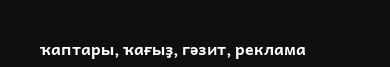ҡаптары, ҡағыҙ, гәзит, реклама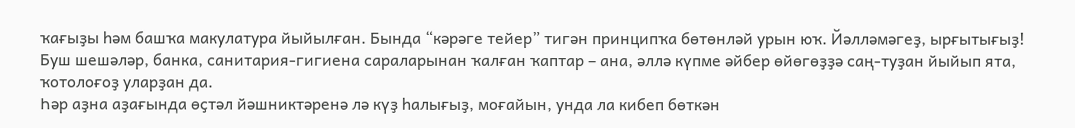ҡағыҙы һәм башҡа макулатура йыйылған. Бында “кәрәге тейер” тигән принципҡа бөтөнләй урын юҡ. Йәлләмәгеҙ, ырғытығыҙ!
Буш шешәләр, банка, санитария-гигиена сараларынан ҡалған ҡаптар – ана, әллә күпме әйбер өйөгөҙҙә саң-туҙан йыйып ята, ҡотолоғоҙ уларҙан да.
Һәр аҙна аҙағында өҫтәл йәшниктәренә лә күҙ һалығыҙ, моғайын, унда ла кибеп бөткән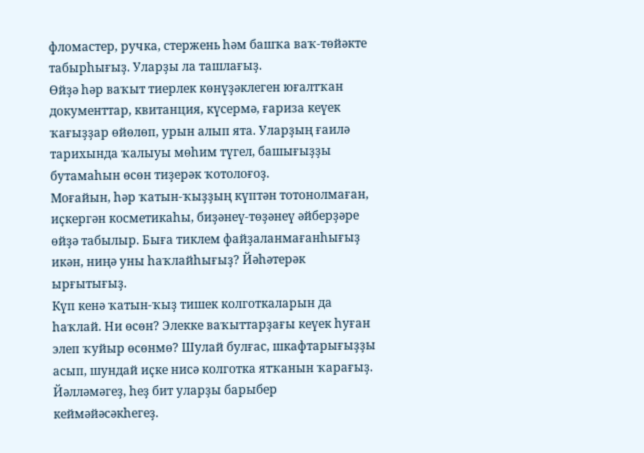фломастер, ручка, стержень һәм башҡа ваҡ-төйәкте табырһығыҙ. Уларҙы ла ташлағыҙ.
Өйҙә һәр ваҡыт тиерлек көнүҙәклеген юғалтҡан документтар, квитанция, күсермә, ғариза кеүек ҡағыҙҙар өйөлөп, урын алып ята. Уларҙың ғаилә тарихында ҡалыуы мөһим түгел, башығыҙҙы бутамаһын өсөн тиҙерәк ҡотолоғоҙ.
Моғайын, һәр ҡатын-ҡыҙҙың күптән тотонолмаған, иҫкергән косметикаһы, биҙәнеү-төҙәнеү әйберҙәре өйҙә табылыр. Быға тиклем файҙаланмағанһығыҙ икән, ниңә уны һаҡлайһығыҙ? Йәһәтерәк ырғытығыҙ.
Күп кенә ҡатын-ҡыҙ тишек колготкаларын да һаҡлай. Ни өсөн? Элекке ваҡыттарҙағы кеүек һуған элеп ҡуйыр өсөнмө? Шулай булғас, шкафтарығыҙҙы асып, шундай иҫке нисә колготка ятҡанын ҡарағыҙ. Йәлләмәгеҙ, һеҙ бит уларҙы барыбер кеймәйәсәкһегеҙ.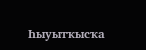Һыуытҡысҡа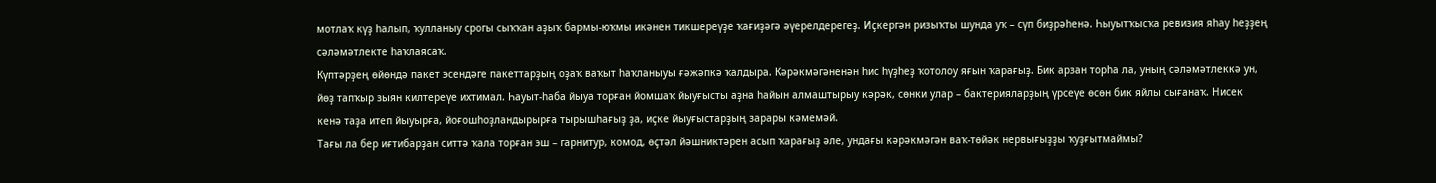мотлаҡ күҙ һалып, ҡулланыу срогы сыҡҡан аҙыҡ бармы-юҡмы икәнен тикшереүҙе ҡағиҙәгә әүерелдерегеҙ. Иҫкергән ризыҡты шунда уҡ – сүп биҙрәһенә. Һыуытҡысҡа ревизия яһау һеҙҙең сәләмәтлекте һаҡлаясаҡ.
Күптәрҙең өйөндә пакет эсендәге пакеттарҙың оҙаҡ ваҡыт һаҡланыуы ғәжәпкә ҡалдыра. Кәрәкмәгәненән һис һүҙһеҙ ҡотолоу яғын ҡарағыҙ. Бик арзан торһа ла, уның сәләмәтлеккә ун, йөҙ тапҡыр зыян килтереүе ихтимал. Һауыт-һаба йыуа торған йомшаҡ йыуғысты аҙна һайын алмаштырыу кәрәк, сөнки улар – бактерияларҙың үрсеүе өсөн бик яйлы сығанаҡ. Нисек кенә таҙа итеп йыуырға, йоғошһоҙландырырға тырышһағыҙ ҙа, иҫке йыуғыстарҙың зарары кәмемәй.
Тағы ла бер иғтибарҙан ситтә ҡала торған эш – гарнитур, комод, өҫтәл йәшниктәрен асып ҡарағыҙ әле, ундағы кәрәкмәгән ваҡ-төйәк нервығыҙҙы ҡуҙғытмаймы?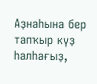Аҙнаһына бер тапҡыр күҙ һалһағыҙ,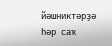йәшниктәрҙә һәр саҡ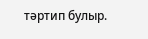тәртип булыр.